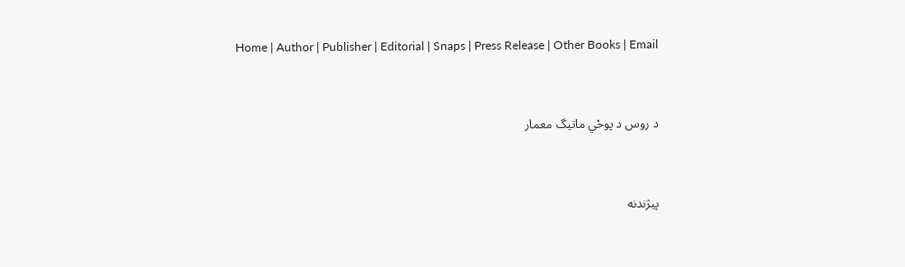Home | Author | Publisher | Editorial | Snaps | Press Release | Other Books | Email


د روس د پوحْي ماتيگ معمار


پيژندنه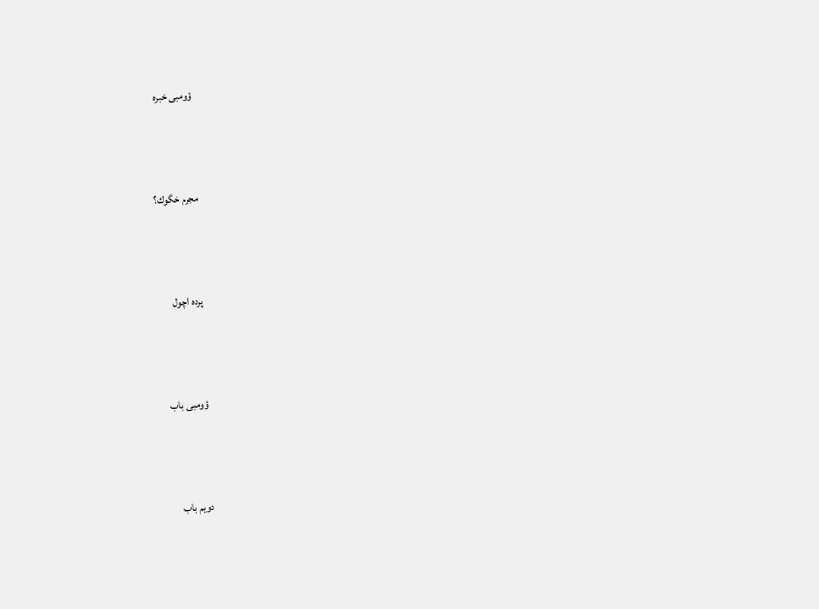ؤومبى خبره



مجرم خگوك؟



پرده اچول



ؤومبى باب



دويم باب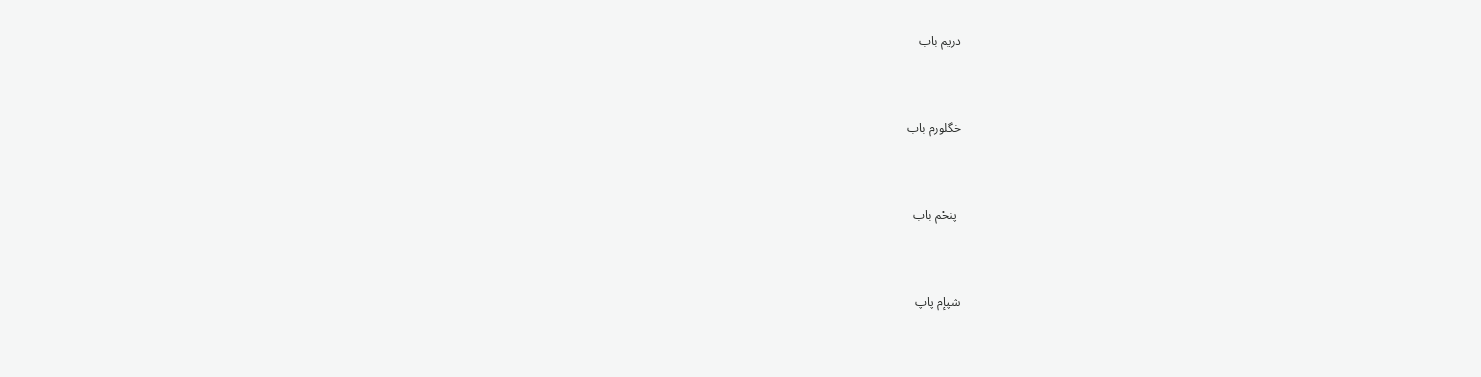دريم باب



خگلورم باب



 پنحْم باب



شپإم پاپ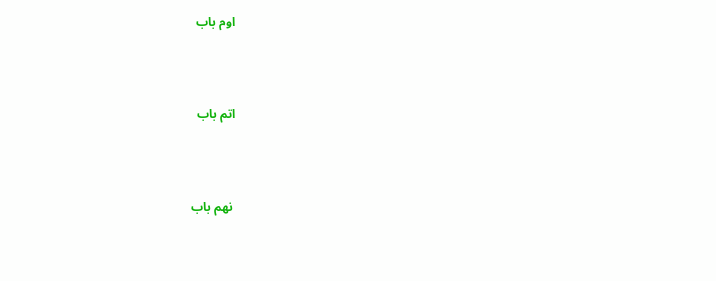اوم باب



اتم باب



 نهم باب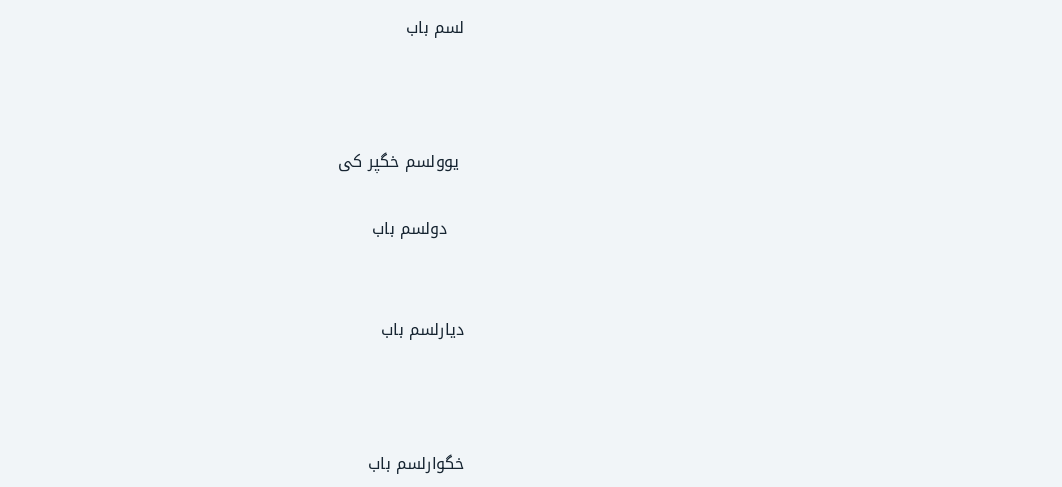لسم باب



 يوولسم خگپر كى

   دولسم باب


ديارلسم باب



خگوارلسم باب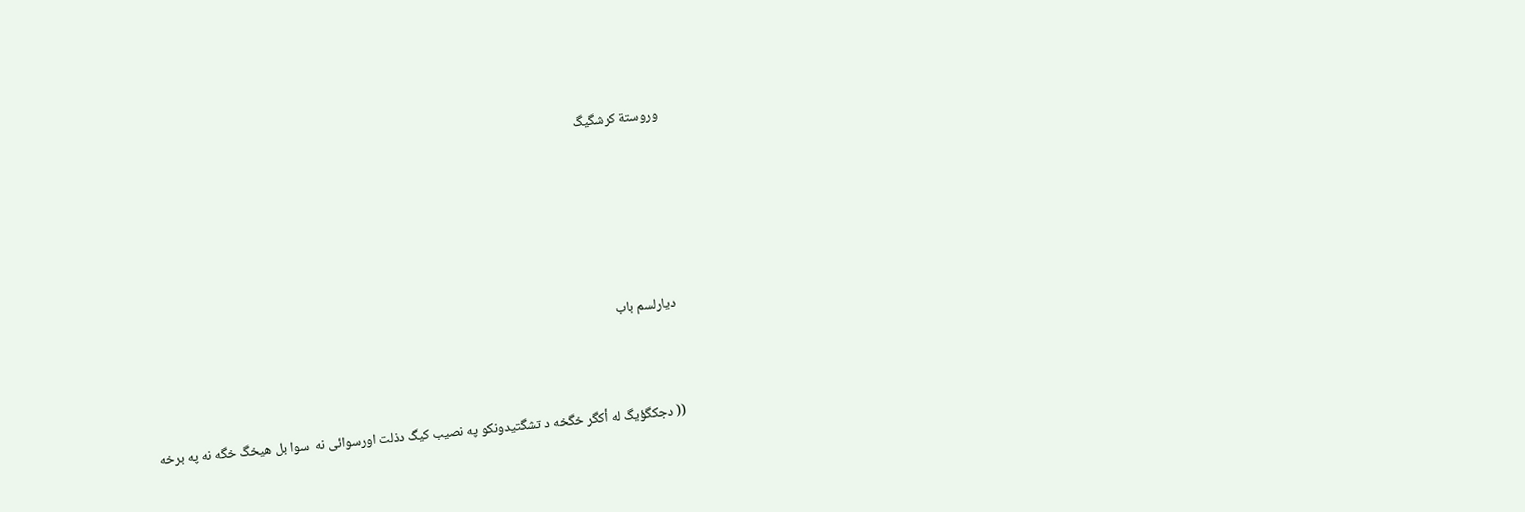وروستة كرشگيگ






ديارلسم باب



(( دجكگؤيگ له أكگر خگخه د تشگتيدونكو په نصيب كيگ دذلت اورسوائى نه  سوا بل هيخگ خگه نه په برخه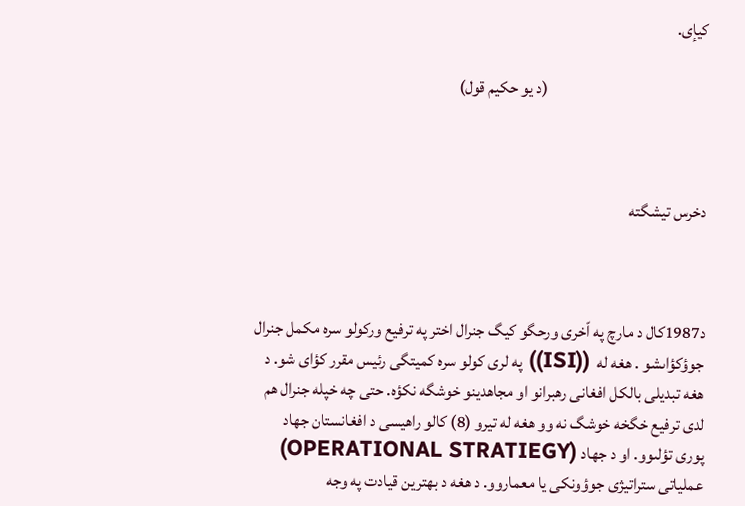كيإى.

                                                (د يو حكيم قول)



دخرس تيشگته



د1987كال د مارچ په اّخرى ورحگو كيگ جنرال اختر په ترفيع وركولو سره مكمل جنرال جوؤكؤاىشو . هغه له  ((ISI)) په لرى كولو سره كميتگى رئيس مقرر كؤاى شو. د هغه تبديلى بالكل افغانى رهبرانو او مجاهدينو خوشگه نكؤه. حتى چه خپله جنرال هم لدى ترفيع خگخه خوشگ نه وو هغه له تيرو (8) كالو راهيسى د افغانستان جهاد پورى تؤلىوو. او د جهاد (OPERATIONAL STRATIEGY)  عملياتى ستراتيژى جوؤونكى يا معماروو. د هغه د بهترين قيادت په وجه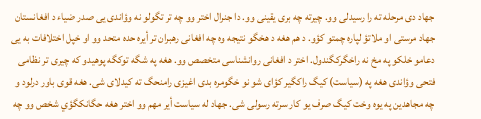جهاد دى مرحله ته را رسيدلى وو. چيرته چه برى يقينى وو. دا جنرال اختر وو چه تر تگولو نه وؤاندى يى صدر ضياء د افغانستان جهاد مرستى او ملاتؤ لپاره چمتو كؤو. د هم هغه د هخگو نتيجه وه چه افغانى رهبران تر أيره حده متحد وو او خپل اختلافات به يى دعامو خلكو په مخ نه راخگركگندول. اختر د افغانى روانشناسى متخصص وو. هغه په شگه توكگه پوهيدو كه چيرى تر نظامى فتحى وؤاندى هغه په (سياست) كيگ راكگير كؤاى شو نو خگومره بدى اغيزى رامنحگ ته كيدلاى شى. هغه قوى باور درلود و چه مجاهدين په يوه وخت كيگ صرف يو كار سرته رسولى شى. جهاد له سياست أير مهم وو اختر هغه حگانكگؤي شخص وو چه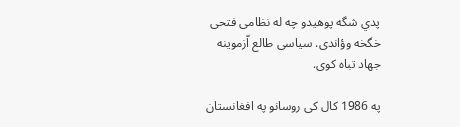پدي شگه پوهيدو چه له نظامى فتحى خگخه وؤاندى. سياسى طالع اّزموينه جهاد تباه كوى.

په 1986 كال كى روسانو په افغانستان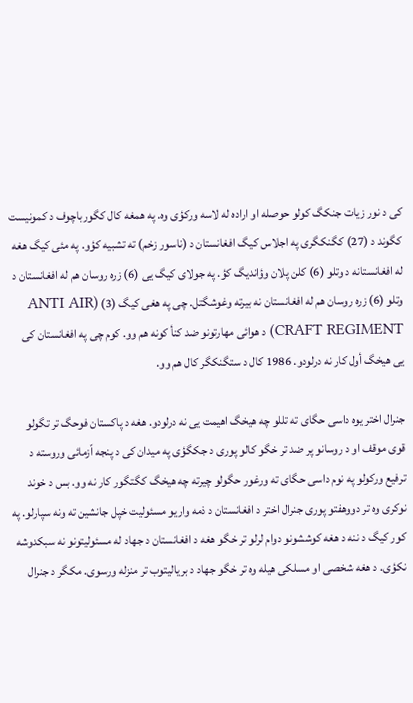كى د نور زيات جنكگ كولو حوصله او اراده له لاسه وركؤى وه. په همغه كال كگورباچوف د كمونيست كگوند د (27) كگنكگرى په اجلاس كيگ افغانستان د (ناسور زخم) ته تشبيه كؤو. په مئى كيگ هغه له افغانستانه د وتلو (6) كلن پلان وؤانديگ كؤ. په جولاى كيگ يى (6) زره روسان هم له افغانستان د وتلو (6) زره روسان هم له افغانستان نه بيرته وغوشگتل. چى په هغى كيگ (3) (ANTI AIR CRAFT REGIMENT) د هوائى مهارتونو ضد كنأ كونه هم وو. كوم چى په افغانستان كى يى هيخگ أول كار نه درلودو. 1986 كال د ستگنكگر كال هم وو.

جنرال اختر يوه داسى حگاى ته تللو چه هيخگ اهيمت يى نه درلودو. هغه د پاكستان فوحگ تر تگولو قوى موقف او د روسانو پر ضد تر خگو كالو پورى د جكگؤى په ميدان كى د پنجه اّزمائى وروسته د ترفيع وركولو په نوم داسى حگاى ته ورغور حگولو چيرته چه هيخگ كگتگور كار نه وو. بس د خوند نوكرى وه تر دووهفتو پورى جنرال اختر د افغانستان د ذمه واريو مسئوليت خپل جانشين ته ونه سپارلو. په كور كيگ د ننه د هغه كوششونو دوام لرلو تر خگو هغه د افغانستان د جهاد له مسئوليتونو نه سبكدوشه نكؤى. د هغه شخصى او مسلكى هيله وه تر خگو جهاد د برياليتوب تر منزله ورسوى. مكگر د جنرال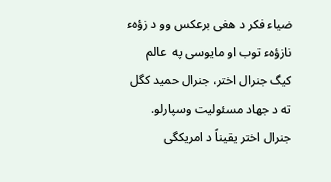ضياء فكر د هغى برعكس وو د زؤهء نازؤهء توب او مايوسى په  عالم كيگ جنرال اختر، جنرال حميد كگل ته د جهاد مسئوليت وسپارلو. جنرال اختر يقيناً د امريكگى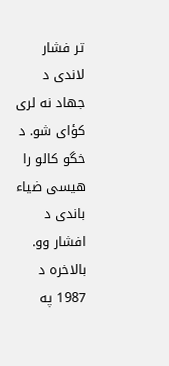تر فشار لاندى د جهاد نه لرى كؤاى شو. د خگو كالو را هيسى ضياء باندى د افشار وو. بالاخره د 1987 په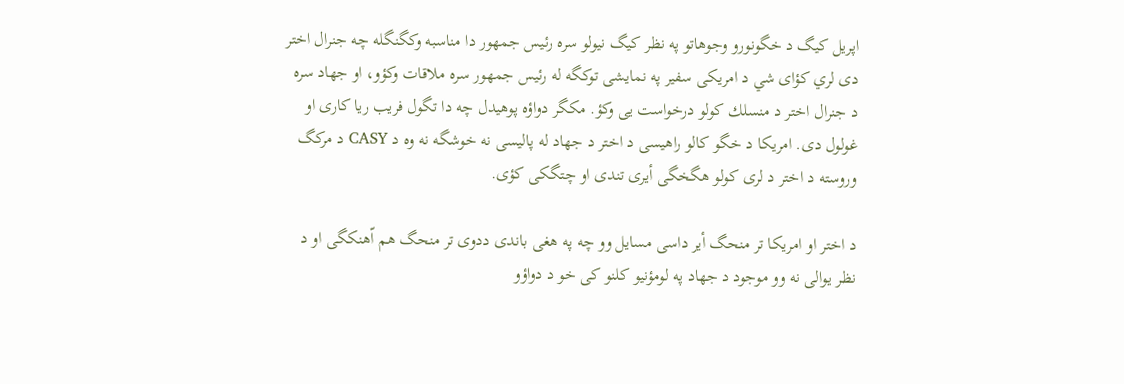اپريل كيگ د خگونورو وجوهاتو په نظر كيگ نيولو سره رئيس جمهور دا مناسبه وكگنگله چه جنرال اختر دى لري كؤاى شي د امريكى سفير په نمايشى توكگه له رئيس جمهور سره ملاقات وكؤو، او جهاد سره د جنرال اختر د منسلك كولو درخواست يى وكؤ. مكگر دواؤه پوهيدل چه دا تگول فريب ريا كارى او غولول دى. امريكا د خگو كالو راهيسى د اختر د جهاد له پاليسى نه خوشگه نه وه د CASY د مركگ وروسته د اختر د لرى كولو هگخگى أيرى تندى او چتگكى كؤى.

د اختر او امريكا تر منحگ أير داسى مسايل وو چه په هغى باندى ددوى تر منحگ هم اّهنكگى او د نظر يوالى نه وو موجود د جهاد په لومؤنيو كلنو كى خو د دواؤو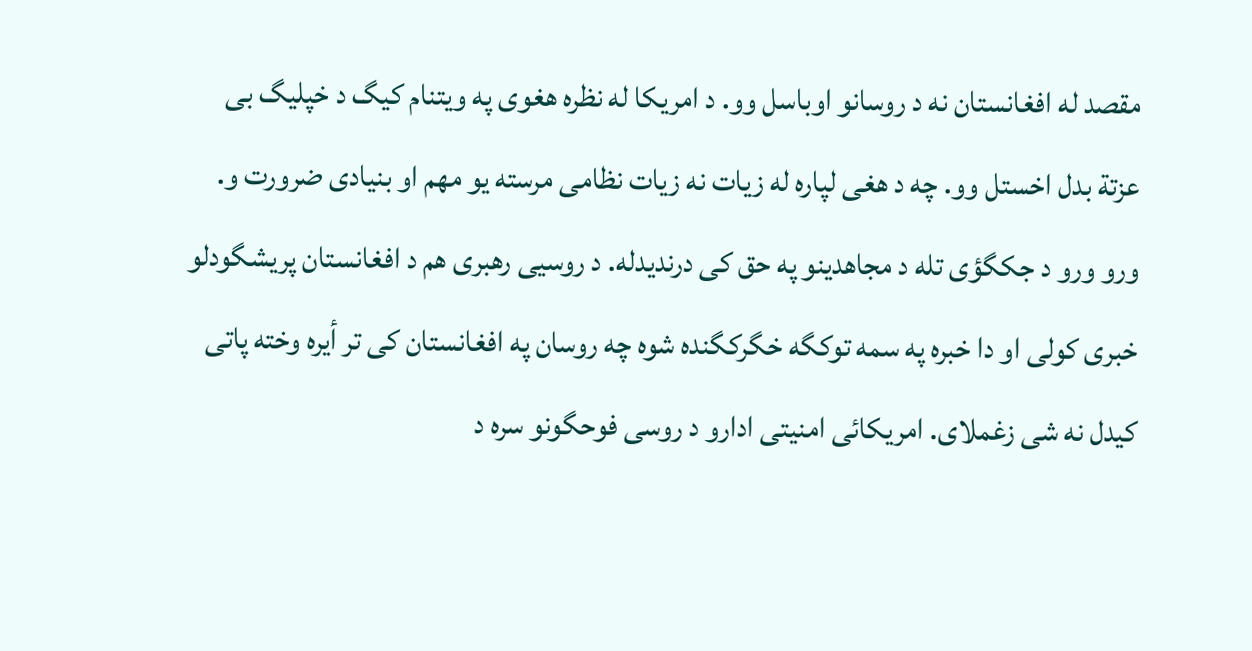مقصد له افغانستان نه د روسانو اوباسل وو. د امريكا له نظره هغوى په ويتنام كيگ د خپليگ بى عزتة بدل اخستل وو. چه د هغى لپاره له زيات نه زيات نظامى مرسته يو مهم او بنيادى ضرورت و. ورو ورو د جكگؤى تله د مجاهدينو په حق كى درنديدله. د روسيى رهبرى هم د افغانستان پريشگودلو خبرى كولى او دا خبره په سمه توكگه خگركگنده شوه چه روسان په افغانستان كى تر أيره وخته پاتى كيدل نه شى زغملاى. امريكائى امنيتى ادارو د روسى فوحگونو سره د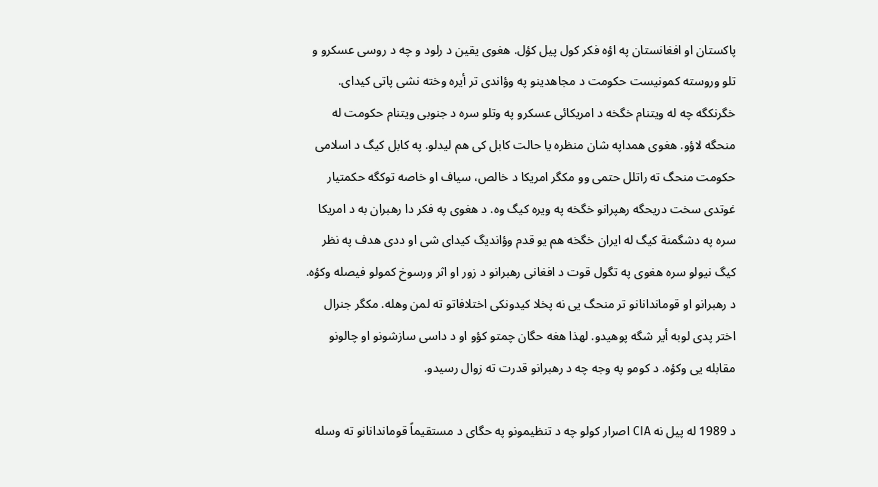پاكستان او افغانستان په اؤه فكر كول پيل كؤل. هغوى يقين د رلود و چه د روسى عسكرو و تلو وروسته كمونيست حكومت د مجاهدينو په وؤاندى تر أيره وخته نشى پاتى كيداى. خگرنكگه چه له ويتنام خگخه د امريكائى عسكرو په وتلو سره د جنوبى ويتنام حكومت له منحگه لاؤو. هغوى همداپه شان منظره يا حالت كابل كى هم ليدلو. په كابل كيگ د اسلامى حكومت منحگ ته راتلل حتمى وو مكگر امريكا د خالص، سياف او خاصه توكگه حكمتيار غوتدى سخت دريحگه رهپرانو خگخه په ويره كيگ وه. د هغوى په فكر دا رهبران به د امريكا سره په دشگمنة كيگ له ايران خگخه هم يو قدم وؤانديگ كيداى شى او ددى هدف په نظر كيگ نيولو سره هغوى په تگول قوت د افغانى رهبرانو د زور او اثر ورسوخ كمولو فيصله وكؤه. د رهبرانو او قوماندانانو تر منحگ يى نه پخلا كيدونكى اختلافاتو ته لمن وهله. مكگر جنرال اختر پدى لوبه أير شگه پوهيدو. لهذا هغه حگان چمتو كؤو او د داسى سازشونو او چالونو مقابله يى وكؤه. د كومو په وجه چه د رهبرانو قدرت ته زوال رسيدو.

د 1989 له پيل نه CIA اصرار كولو چه د تنظيمونو په حگاى د مستقيماً قوماندانانو ته وسله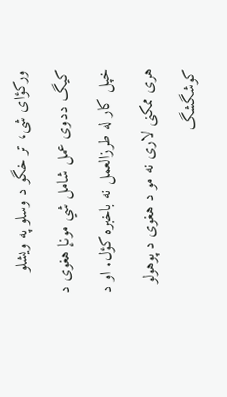وركؤاى شى، تر خگو د وسلو په ويشلو كيگ ددوى عمل شامل شي مونإ هغوى د خپل كار له طرزالعمل نه باخبره كؤل. او د هرى ممكنى لارى نه مو د هغوى د پوهولو كوشگشگ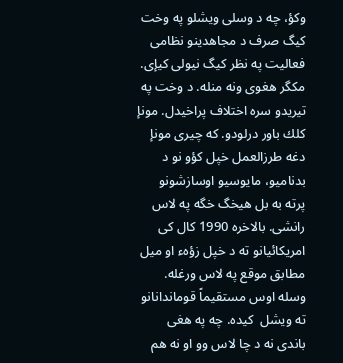وكؤ، چه د وسلى ويشلو په وخت كيگ صرف د مجاهدينو نظامى فعاليت په نظر كيگ نيولى كيإى. مكگر هغوى ونه منله. د وخت په تيريدو سره اختلاف پراخيدل. مونإ كلك باور درلودو. كه چيرى مونإ دغه طرزالعمل خپل كؤو نو د بدناميو، مايوسيو اوسازشونو پرته به بل هيخگ خگه په لاس رانشى. بالاخره 1990 كال كى امريكائيانو ته د خپل زؤهء او ميل مطابق موقع په لاس ورغله. وسله اوس مستقيماً قوماندانانو ته ويشل  كيده. چه په هغى باندى نه د چا لاس وو او نه هم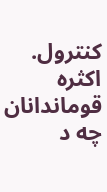كنترول. اكثره قوماندانان چه د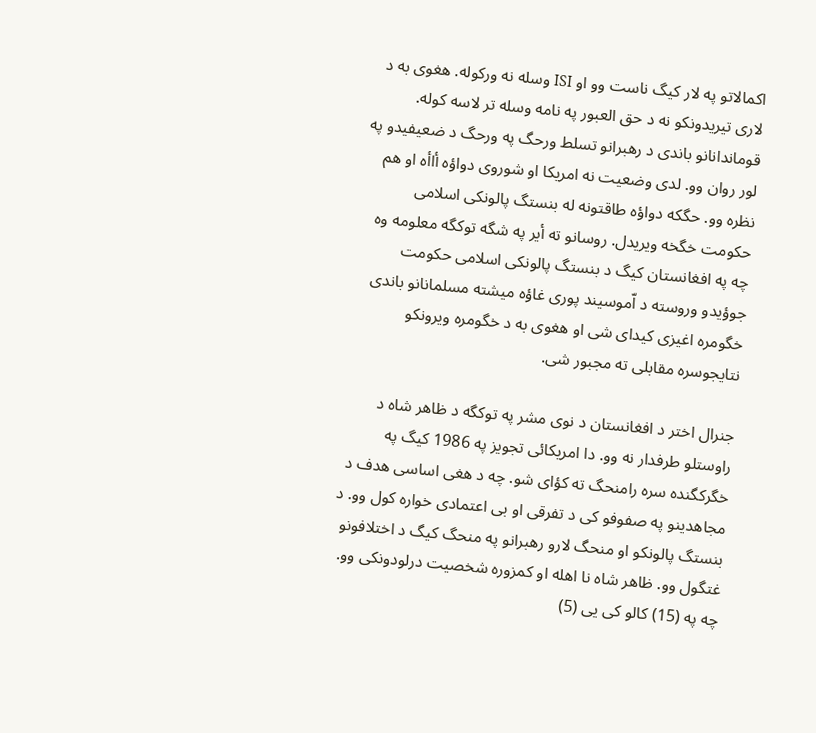اكمالاتو په لار كيگ ناست وو او ISI وسله نه وركوله. هغوى به د لارى تيريدونكو نه د حق العبور په نامه وسله تر لاسه كوله. قوماندانانو باندى د رهبرانو تسلط ورحگ په ورحگ د ضعيفيدو په لور روان وو. لدى وضعيت نه امريكا او شوروى دواؤه أاأه او هم نظره وو. حگكه دواؤه طاقتونه له بنستگ پالونكى اسلامى حكومت خگخه ويريدل. روسانو ته أير په شگه توكگه معلومه وه چه په افغانستان كيگ د بنستگ پالونكى اسلامى حكومت جوؤيدو وروسته د اّموسيند پورى غاؤه ميشته مسلمانانو باندى خگومره اغيزى كيداى شى او هغوى به د خگومره ويرونكو نتايجوسره مقابلى ته مجبور شى.

جنرال اختر د افغانستان د نوى مشر په توكگه د ظاهر شاه د راوستلو طرفدار نه وو. دا امريكائى تجويز په 1986 كيگ په خگركگنده سره رامنحگ ته كؤاى شو. چه د هغى اساسى هدف د مجاهدينو په صفوفو كى د تفرقى او بى اعتمادى خواره كول وو. د بنستگ پالونكو او منحگ لارو رهبرانو په منحگ كيگ د اختلافونو غتگول وو. ظاهر شاه نا اهله او كمزوره شخصيت درلودونكى وو. چه په (15) كالو كى يى (5)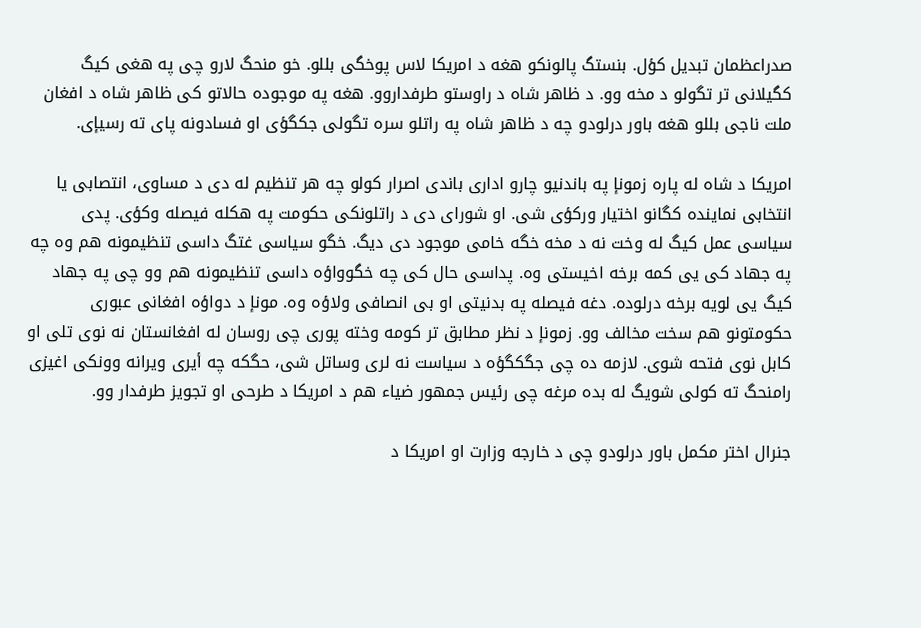صدراعظمان تبديل كؤل. بنستگ پالونكو هغه د امريكا لاس پوخگى بللو. خو منحگ لارو چى په هغى كيگ كگيلانى تر تگولو د مخه وو. د ظاهر شاه د راوستو طرفداروو. هغه په موجوده حالاتو كى ظاهر شاه د افغان ملت ناجى بللو هغه باور درلودو چه د ظاهر شاه په راتلو سره تگولى جكگؤى او فسادونه پاى ته رسيإى.

امريكا د شاه له پاره زمونإ په باندنيو چارو ادارى باندى اصرار كولو چه هر تنظيم له دى د مساوى، انتصابى يا انتخابى نماينده كگانو اختيار وركؤى شى. او شوراى دى د راتلونكى حكومت په هكله فيصله وكؤى. پدى سياسى عمل كيگ له وخت نه د مخه خگه خامى موجود دى ديگ. خگو سياسى غتگ داسى تنظيمونه هم وه چه په جهاد كى يى كمه برخه اخيستى وه. پداسى حال كى چه خگوواؤه داسى تنظيمونه هم وو چى په جهاد كيگ يى لويه برخه درلوده. دغه فيصله په بدنيتى او بى انصافى ولاؤه وه. مونإ د دواؤه افغانى عبورى حكومتونو هم سخت مخالف وو. زمونإ د نظر مطابق تر كومه وخته پورى چى روسان له افغانستان نه نوى تلى او كابل نوى فتحه شوى. لازمه ده چى جگكگؤه د سياست نه لرى وساتل شى، حگكه چه أيرى ويرانه وونكى اغيزى رامنحگ ته كولى شويگ له بده مرغه چى رئيس جمهور ضياء هم د امريكا د طرحى او تجويز طرفدار وو.

جنرال اختر مكمل باور درلودو چى د خارجه وزارت او امريكا د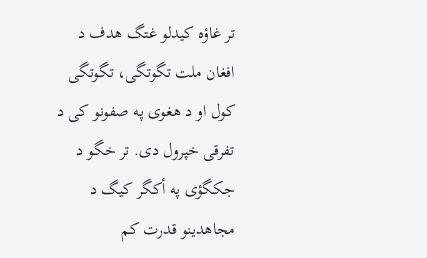تر غاؤه كيدلو غتگ هدف د افغان ملت تگوتگى، تگوتگى كول او د هغوى په صفونو كى د تفرقى خپرول دى. تر خگو د جكگؤى په أكگر كيگ د مجاهدينو قدرت كم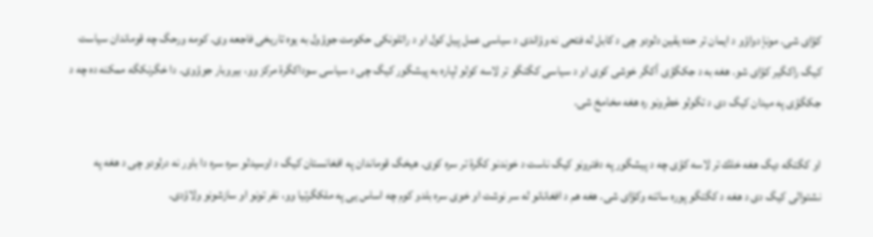كؤاى شى. مونإ دواؤو د ايمان تر حده يقين دلودو چى د كابل له فتحى نه وؤاندى د سياسى عمل پيل كول او د راتلونكى حكومت جوؤول به يوه تاريخى فاجعه وى. كومه ورحگ چه قوماندان سياست كيگ راكگير كؤاى شو. هغه به د جكگؤى أكگر خوشى كوى او د سياسى كگتگو تر لاسه كولو لپاره به پيشگور كيگ چى د سياسى سوداكگرة مركز وو، بيروبار جوؤوى. دا خگرنكگه ممكنه ده چه د جكگؤى په ميدان كيگ دى د تگولو خطرونو ره هغه مخامخ شى.

او كگتگه ديگ هغه خلك تر لاسه كؤى چه د پيشگور په دفترونو كيگ ناست د خوندنو كگرة تر سره كوى. هيخگ قوماندان په افغانستان كيگ د اوسيدلو سره سره دا باور نه درلودو چى د هغه په نشتوالى كيگ دى د هغه د كگتگو پوره ساتنه وكؤاى شى. هغه هم د افغانانو له سر نوشت او خوى سره بلدو كوم چه اساس يى په ملكگرتيا وو، نفر تونو او سازشونو ولاؤدى.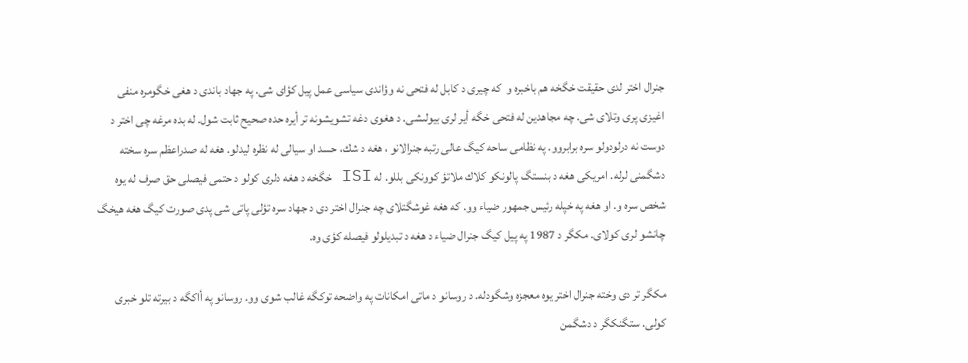جنرال اختر لدى حقيقت خگخه هم باخبره و  كه چيرى د كابل له فتحى نه وؤاندى سياسى عمل پيل كؤاى شى. په جهاد باندى د هغى خگومره منفى اغيزى پرى وتلاى شى. چه مجاهدين له فتحى خگه أير لرى بيولىشى. د هغوى دغه تشويشونه تر أيره حده صحيح ثابت شول. له بده مرغه چى اختر د دوست نه درلودولو سره برابروو. په نظامى ساحه كيگ عالى رتبه جنرالانو ، هغه د شك، حسد او سيالى له نظره ليدلو. هغه له صدراعظم سره سخته دشگمنى لرله. امريكى هغه د بنستگ پالونكو كلاك ملاتؤ كوونكى بللو. له ISI خگخه د هغه دلرى كولو د حتمى فيصلى حق صرف له يوه شخص سره و. او هغه په خپله رئيس جمهور ضياء وو. كه هغه غوشگتلاى چه جنرال اختر دى د جهاد سره تؤلى پاتى شى پدى صورت كيگ هغه هيخگ چانشو لرى كولاى. مكگر د 1987 په پيل كيگ جنرال ضياء د هغه د تبديلولو فيصله كؤى وه.

مكگر تر دى وخته جنرال اختر يوه معجزه وشگودله. د روسانو د ماتى امكانات په واضحه توكگه غالب شوى وو. روسانو په أاكگه د بيرته تلو خبرى كولى. ستگنكگر د دشگمن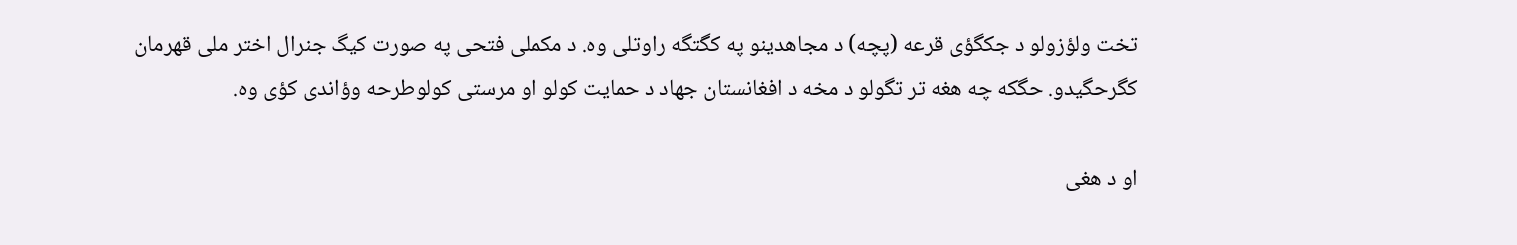تخت ولؤزولو د جكگؤى قرعه (پچه) د مجاهدينو په كگتگه راوتلى وه. د مكملى فتحى په صورت كيگ جنرال اختر ملى قهرمان كگرحگيدو. حگكه چه هغه تر تگولو د مخه د افغانستان جهاد د حمايت كولو او مرستى كولوطرحه وؤاندى كؤى وه.

او د هغى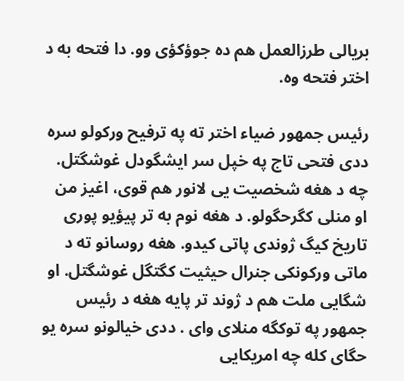بريالى طرزالعمل هم ده جوؤكؤى وو. دا فتحه به د اختر فتحه وه.

رئيس جمهور ضياء اختر ته په ترفيح وركولو سره ددى فتحى تاج په خپل سر ايشگودل غوشگتل. چه د هغه شخصيت يى لانور هم قوى، اغيز من او منلى كگرحگولو. د هغه نوم به تر پيؤيو پورى تاريخ كيگ ژوندى پاتى كيدو. هغه روسانو ته د ماتى وركونكى جنرال حيثيت كگتگل غوشگتل. او شگايى ملت هم د ژوند تر پايه هغه د رئيس جمهور په توكگه منلاى واى . ددى خيالونو سره يو حگاى كله چه امريكايى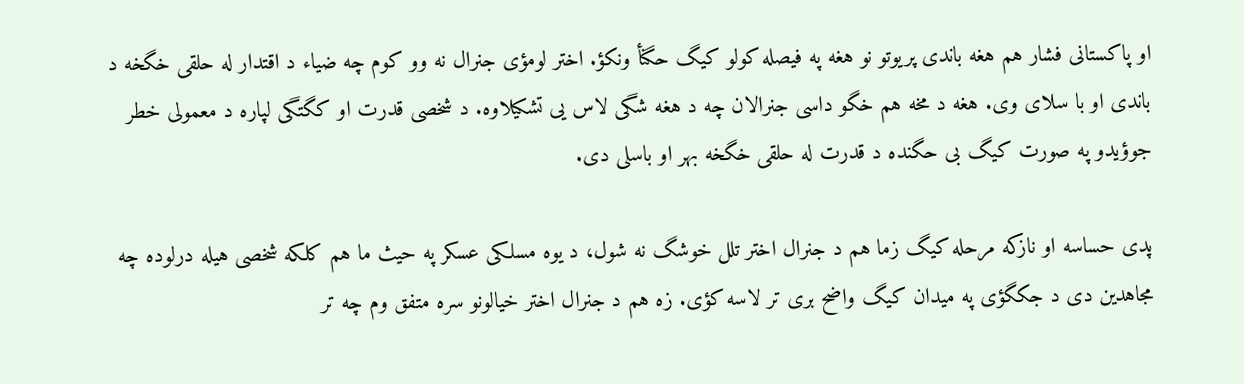او پاكستانى فشار هم هغه باندى پريوتو نو هغه په فيصله كولو كيگ حگنأ ونكؤ. اختر لومؤى جنرال نه وو كوم چه ضياء د اقتدار له حلقى خگخه د باندى او با سلاى وى. هغه د مخه هم خگو داسى جنرالان چه د هغه شگى لاس يى تشكيلاوه. د شخصى قدرت او كگتگى لپاره د معمولى خطر جوؤيدو په صورت كيگ بى حگنده د قدرت له حلقى خگخه بهر او باسلى دى.

پدى حساسه او نازكه مرحله كيگ زما هم د جنرال اختر تلل خوشگ نه شول، د يوه مسلكى عسكر په حيث ما هم كلكه شخصى هيله درلوده چه مجاهدين دى د جكگؤى په ميدان كيگ واضح برى تر لاسه كؤى. زه هم د جنرال اختر خيالونو سره متفق وم چه تر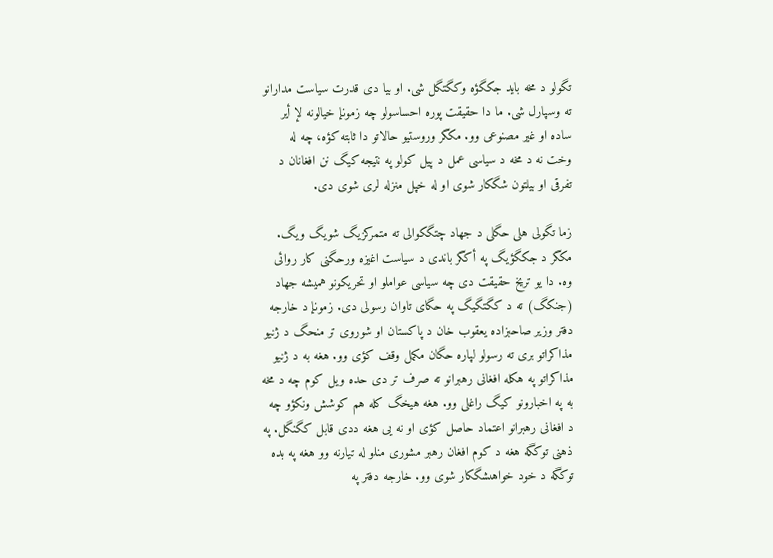تگولو د مخه بايد جكگؤه وكگتگل شى. او بيا دى قدرت سياست مدارانو ته وسپارل شى. ما دا حقيقت پوره احساسولو چه زمونإ خيالونه لإ أير ساده او غير مصنوعى وو. مكگر وروستيو حالاتو دا ثابته كؤه، چه له وخت نه د مخه د سياسى عمل د پيل كولو په نتيجه كيگ نن افغانان د تفرقى او بيلتون شگكار شوى او له خپل منزله لرى شوى دى.

زما تگولى هلى حگلى د جهاد چتگكوالى ته متمركزيگ شويگ ويگ. مكگر د جكگؤيگ په أكگر باندى د سياست اغيزه ورحگنى كار روائى وه. دا يو تريخ حقيقت دى چه سياسى عواملو او تحريكونو هميشه جهاد (جنكگ) ته د كگتگيگ په حگاى تاوان رسولى دى. زمونإ د خارجه دفتر وزير صاحبزاده يعقوب خان د پاكستان او شوروى تر منحگ د ژنيو مذاكراتو برى ته رسولو لپاره حگان مكمل وقف كؤى وو. هغه به د ژنيو مذاكراتو په هكله افغانى رهبرانو ته صرف تر دى حده ويل كوم چه د مخه به په اخبارونو كيگ راغلى وو. هغه هيخگ كله هم كوشش ونكؤو چه د افغانى رهبرانو اعتماد حاصل كؤى او نه يى هغه ددى قابل كگنگل. په ذهنى توكگه هغه د كوم افغان رهبر مشورى منلو له تيارنه وو هغه په بده توكگه د خود خواهىشگكار شوى وو. خارجه دفتر په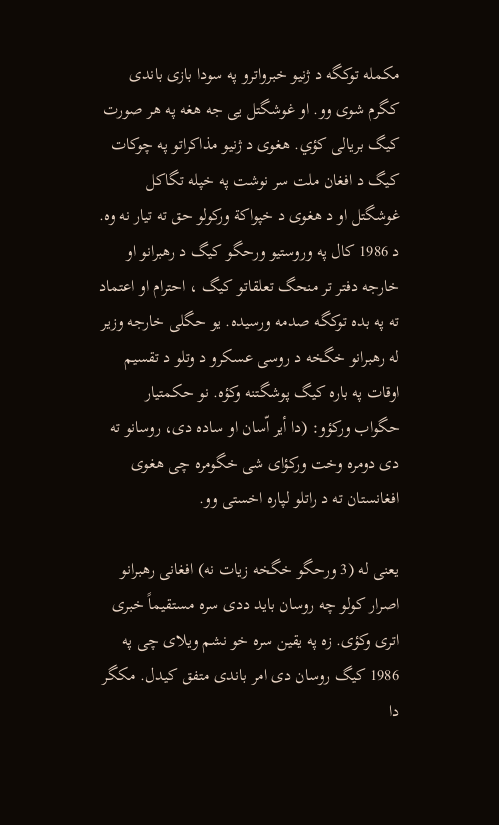مكمله توكگه د ژنيو خبرواترو په سودا بازى باندى كگرم شوى وو. او غوشگتل يى جه هغه په هر صورت كيگ بريالى كؤي. هغوى د ژنيو مذاكراتو په چوكات كيگ د افغان ملت سر نوشت په خپله تگاكل غوشگتل او د هغوى د خپواكة وركولو حق ته تيار نه وه. د 1986 كال په وروستيو ورحگو كيگ د رهبرانو او خارجه دفتر تر منحگ تعلقاتو كيگ ، احترام او اعتماد ته په بده توكگه صدمه ورسيده. يو حگلى خارجه وزير له رهبرانو خگخه د روسى عسكرو د وتلو د تقسيم اوقات په باره كيگ پوشگتنه وكؤه. نو حكمتيار حگواب وركؤو: (دا أير اّسان او ساده دى، روسانو ته دى دومره وخت وركؤاى شى خگومره چى هغوى افغانستان ته د راتلو لپاره اخستى وو.

يعنى له (3 ورحگو خگخه زيات نه) افغانى رهبرانو اصرار كولو چه روسان بايد ددى سره مستقيماً خبرى اترى وكؤى. زه په يقين سره خو نشم ويلاى چى په 1986 كيگ روسان دى امر باندى متفق كيدل. مكگر دا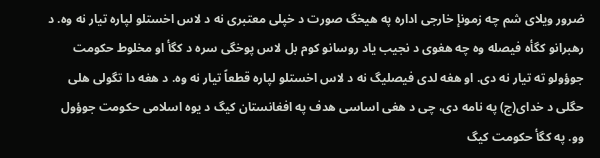ضرور ويلاى شم چه زمونإ خارجى اداره په هيخگ صورت د خپلى معتبرى نه د لاس اخستلو لپاره تيار نه وه. د رهبرانو كگأه فيصله وه چه هغوى د نجيب ياد روسانو كوم بل لاس پوخگى سره د كگأ او مخلوط حكومت جوؤولو ته تيار نه دى. او هغه لدى فيصليگ نه د لاس اخستلو لپاره قطعاً تيار نه وه. د هغه دا تگولى هلى حگلى د خداى(ج) په نامه دى، چى د هغى اساسى هدف په افغانستان كيگ د يوه اسلامى حكومت جوؤول وو. په كگأ حكومت كيگ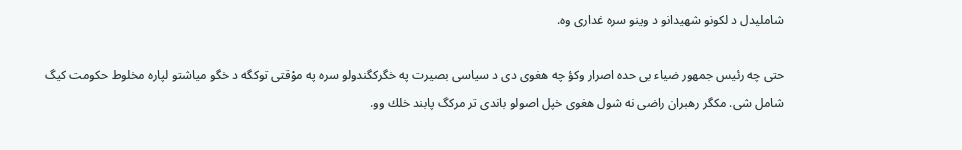شامليدل د لكونو شهيدانو د وينو سره غدارى وه.

حتى چه رئيس جمهور ضياء بى حده اصرار وكؤ چه هغوى دى د سياسى بصيرت په خگركگندولو سره په موْقتى توكگه د خگو مياشتو لپاره مخلوط حكومت كيگ شامل شى. مكگر رهبران راضى نه شول هغوى خپل اصولو باندى تر مركگ پابند خلك وو.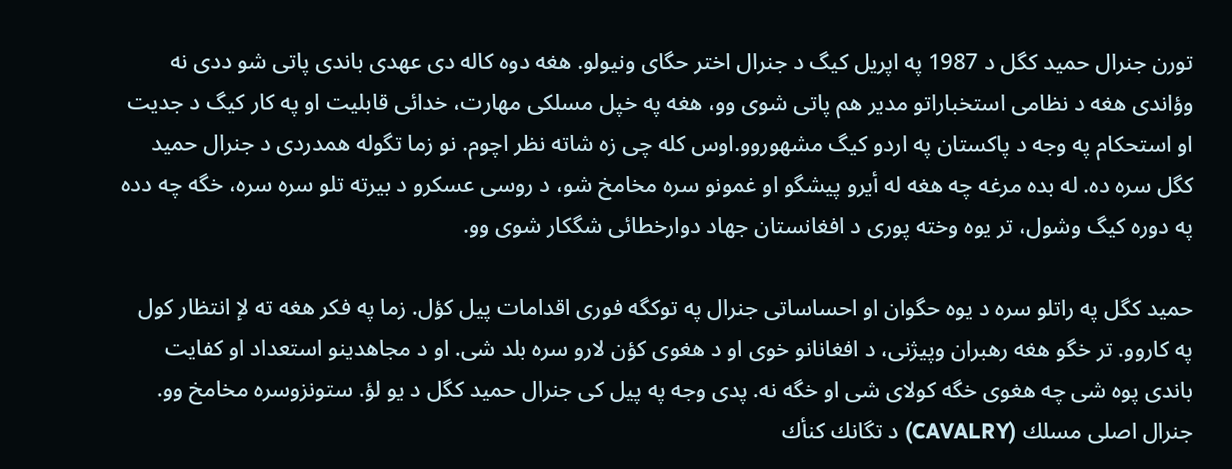تورن جنرال حميد كگل د 1987 په اپريل كيگ د جنرال اختر حگاى ونيولو. هغه دوه كاله دى عهدى باندى پاتى شو ددى نه وؤاندى هغه د نظامى استخباراتو مدير هم پاتى شوى وو، هغه په خپل مسلكى مهارت، خدائى قابليت او په كار كيگ د جديت او استحكام په وجه د پاكستان په اردو كيگ مشهوروو.اوس كله چى زه شاته نظر اچوم. نو زما تگوله همدردى د جنرال حميد كگل سره ده. له بده مرغه چه هغه له أيرو پيشگو او غمونو سره مخامخ شو، د روسى عسكرو د بيرته تلو سره سره، خگه چه دده په دوره كيگ وشول، تر يوه وخته پورى د افغانستان جهاد دوارخطائى شگكار شوى وو.

حميد كگل په راتلو سره د يوه حگوان او احساساتى جنرال په توكگه فورى اقدامات پيل كؤل. زما په فكر هغه ته لإ انتظار كول په كاروو. تر خگو هغه رهبران وپيژنى، د افغانانو خوى او د هغوى كؤن لارو سره بلد شى. او د مجاهدينو استعداد او كفايت باندى پوه شى چه هغوى خگه كولاى شى او خگه نه. پدى وجه په پيل كى جنرال حميد كگل د يو لؤ. ستونزوسره مخامخ وو. جنرال اصلى مسلك (CAVALRY) د تگانك كنأك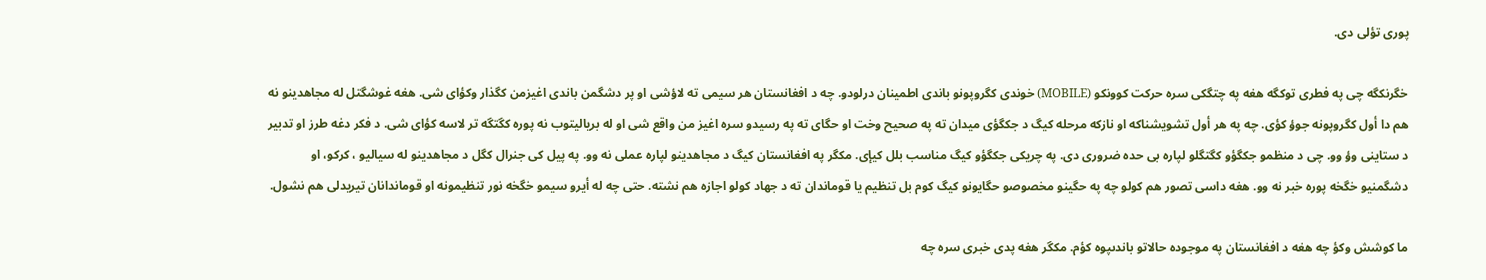پورى تؤلى دى.

خگرنكگه چى په فطرى توكگه هغه په چتگكى سره حركت كوونكو (MOBILE) خوندى كگروپونو باندى اطمينان درلودو. چه د افغانستان هر سيمى ته لاؤشى او پر دشگمن باندى اغيزمن كگذار وكؤاى شى. هغه غوشگتل له مجاهدينو نه هم دا أول كگروپونه جوؤ كؤى. چه په هر أول تشويشناكه او نازكه مرحله كيگ د جكگؤى ميدان ته په صحيح وخت او حگاى ته په رسيدو سره اغيز من واقع شى او له برياليتوب نه پوره كگتگه تر لاسه كؤاى شى. د فكر دغه طرز او تدبير د ستاينى وؤ وو. چى د منظمو جكگؤو كگتگلو لپاره بى حده ضرورى دى. په چريكى جكگؤو كيگ مناسب بلل كيإى. مكگر په افغانستان كيگ د مجاهدينو لپاره عملى نه وو. په پيل كى جنرال كگل د مجاهدينو له سياليو ، كركو، او دشگمنيو خگخه پوره خبر نه وو. هغه داسى تصور هم كولو چه په حگينو مخصوصو حگايونو كيگ كوم بل تنظيم يا قوماندان ته د جهاد كولو اجازه هم نشته. حتى چه له أيرو سيمو خگخه نور تنظيمونه او قوماندانان تيريدلى هم نشول.

ما كوشش وكؤ چه هغه د افغانستان په موجوده حالاتو باندىپوه كؤم. مكگر هغه پدى خبرى سره چه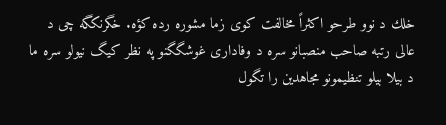خلك د نوو طرحو اكثراً مخالفت كوى زما مشوره رده كؤه. خگرنكگه چى د عالى رتبه صاحب منصبانو سره د وفادارى غوشگگنو په نظر كيگ نيولو سره ما د بيلا بيلو تنظيمونو مجاهدين را تگول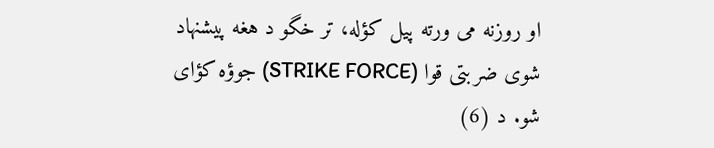او روزنه مى ورته پيل كؤله، تر خگو د هغه پيشنهاد شوى ضربتى قوا (STRIKE FORCE) جوؤه كؤاى شو. د (6)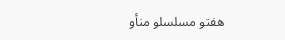هفتو مسلسلو منأو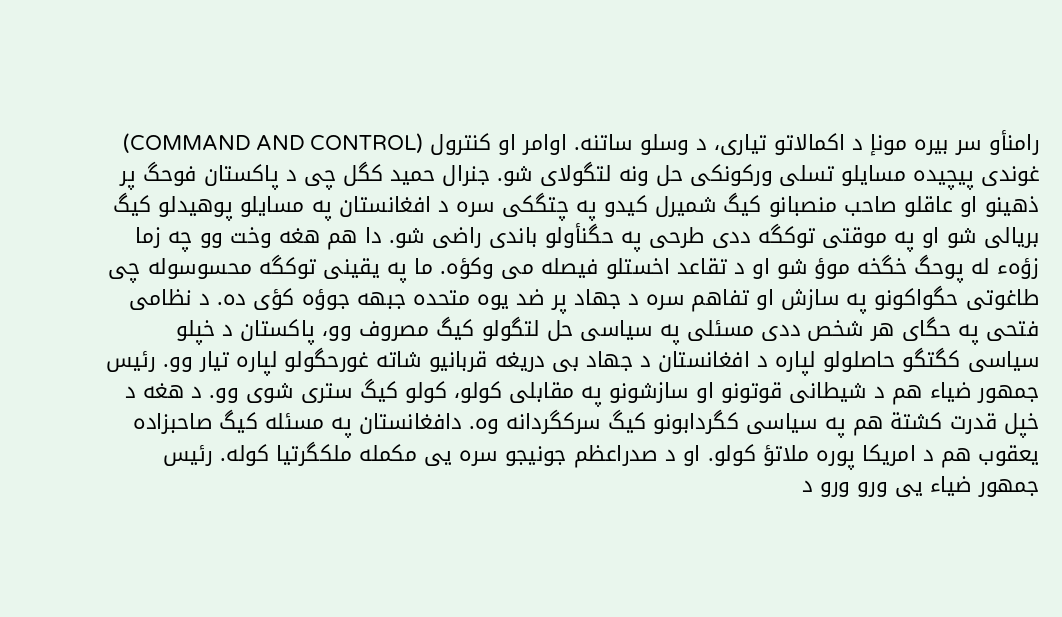رامنأو سر بيره مونإ د اكمالاتو تيارى، د وسلو ساتنه. اوامر او كنترول (COMMAND AND CONTROL) غوندى پيچيده مسايلو تسلى وركونكى حل ونه لتگولاى شو. جنرال حميد كگل چى د پاكستان فوحگ پر ذهينو او عاقلو صاحب منصبانو كيگ شميرل كيدو په چتگكى سره د افغانستان په مسايلو پوهيدلو كيگ بريالى شو او په موقتى توكگه ددى طرحى په حگنأولو باندى راضى شو. دا هم هغه وخت وو چه زما زؤهء له پوحگ خگخه موؤ شو او د تقاعد اخستلو فيصله مى وكؤه. ما په يقينى توكگه محسوسوله چى طاغوتى حگواكونو په سازش او تفاهم سره د جهاد پر ضد يوه متحده جبهه جوؤه كؤى ده. د نظامى فتحى په حگاى هر شخص ددى مسئلى په سياسى حل لتگولو كيگ مصروف وو، پاكستان د خپلو سياسى كگتگو حاصلولو لپاره د افغانستان د جهاد بى دريغه قربانيو شاته غورحگولو لپاره تيار وو. رئيس جمهور ضياء هم د شيطانى قوتونو او سازشونو په مقابلى كولو، كولو كيگ سترى شوى وو. د هغه د خپل قدرت كشتة هم په سياسى كگردابونو كيگ سركگردانه وه. دافغانستان په مسئله كيگ صاحبزاده يعقوب هم د امريكا پوره ملاتؤ كولو. او د صدراعظم جونيجو سره يى مكمله ملكگرتيا كوله. رئيس جمهور ضياء يى ورو ورو د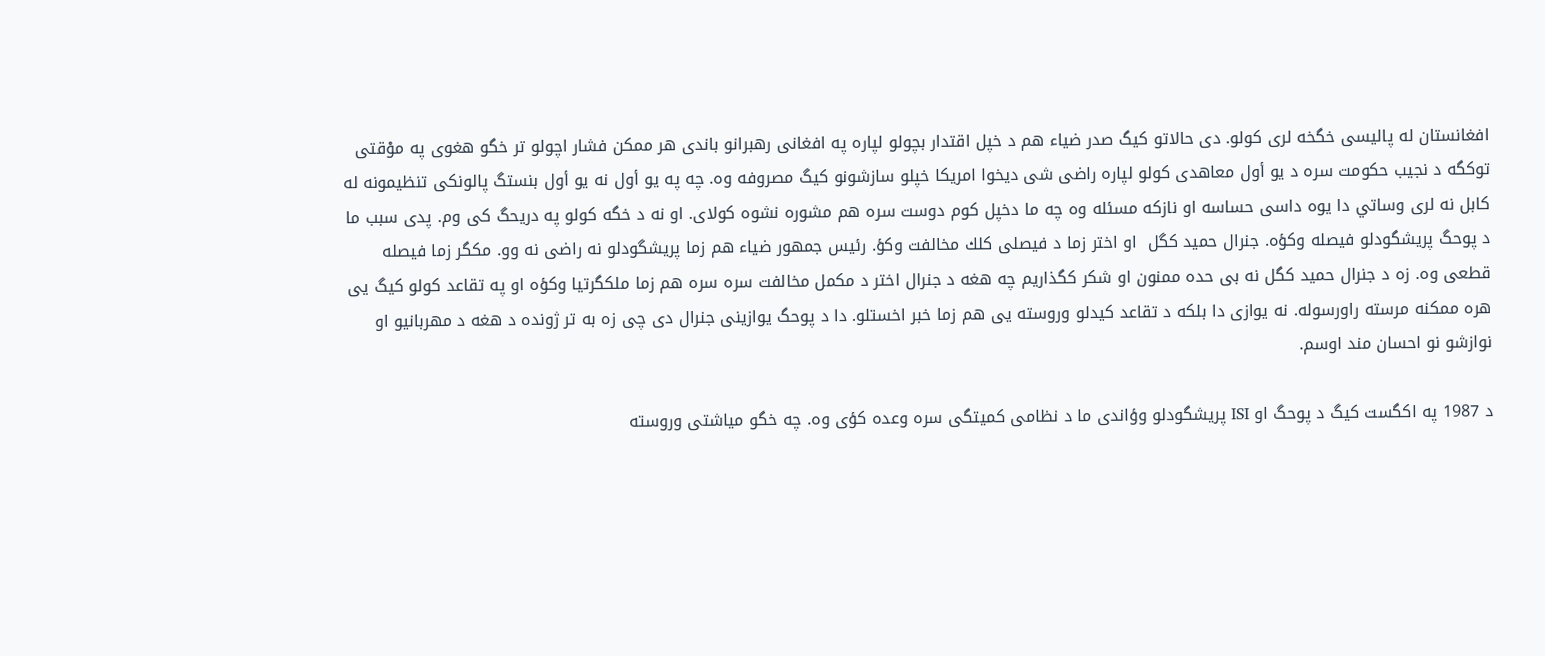افغانستان له پاليسى خگخه لرى كولو. دى حالاتو كيگ صدر ضياء هم د خپل اقتدار بچولو لپاره په افغانى رهبرانو باندى هر ممكن فشار اچولو تر خگو هغوى په موْقتى توكگه د نجيب حكومت سره د يو أول معاهدى كولو لپاره راضى شى ديخوا امريكا خپلو سازشونو كيگ مصروفه وه. چه په يو أول نه يو أول بنستگ پالونكى تنظيمونه له كابل نه لرى وساتي دا يوه داسى حساسه او نازكه مسئله وه چه ما دخپل كوم دوست سره هم مشوره نشوه كولاى. او نه د خگه كولو په دريحگ كى وم. پدى سبب ما د پوحگ پريشگودلو فيصله وكؤه. جنرال حميد كگل  او اختر زما د فيصلى كلك مخالفت وكؤ. رئيس جمهور ضياء هم زما پريشگودلو نه راضى نه وو. مكگر زما فيصله قطعى وه. زه د جنرال حميد كگل نه بى حده ممنون او شكر كگذاريم چه هغه د جنرال اختر د مكمل مخالفت سره سره هم زما ملكگرتيا وكؤه او په تقاعد كولو كيگ يى هره ممكنه مرسته راورسوله. نه يوازى دا بلكه د تقاعد كيدلو وروسته يى هم زما خبر اخستلو. دا د پوحگ يوازينى جنرال دى چى زه به تر ژونده د هغه د مهربانيو او نوازشو نو احسان مند اوسم.

د 1987 په اكگست كيگ د پوحگ او ISI پريشگودلو وؤاندى ما د نظامى كميتگى سره وعده كؤى وه. چه خگو مياشتى وروسته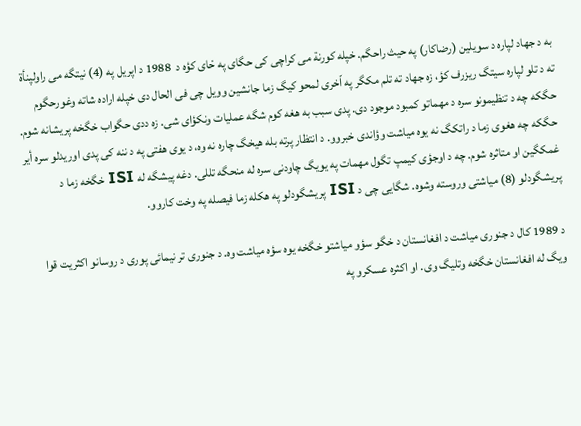به د جهاد لپاره د سويلين (رضاكار) په حيث راحگم. خپله كورنة مى كراچى كى حگاى په حْاى كؤه د  1988 د اپريل په (4) نيتگه مى راولپنأة ته د تلو لپاره سيتگ ريزرف كؤ، زه جهاد ته تلم مكگر په اّخرى لمحو كيگ زما جانشين وويل چى فى الحال دى خپله اراده شاته وغورحگوم حگكه چه د تنظيمونو سره د مهماتو كمبود موجود دى. پدى سبب به هغه كوم شگه عمليات ونكؤاى شى. زه ددى حگواب خگخه پريشانه شوم. حگكه چه هغوى زما د راتكگ نه يوه مياشت وؤاندى خبروو. د انتظار پرته بله هيخگ چاره نه وه، د يوى هفتى په د ننه كى پدى اوريدلو سره أير غمكگين او متاثره شوم. چه د اوجؤى كيمپ تگول مهمات په يويگ چاودنى سره له منحگه تللى. دغه پيشگه له ISI خگخه زما د پريشگودلو (8) مياشتى وروسته وشوه. شگايى چى د ISI پريشگودلو په هكله زما فيصله په وخت كاروو.

د 1989 كال د جنورى مياشت د افغانستان د خگو سؤو مياشتو خگخه يوه سؤه مياشت وه. د جنورى تر نيمائى پورى د روسانو اكثريت قوا ويگ له افغانستان خگخه وتليگ وى. او اكثره عسكرو په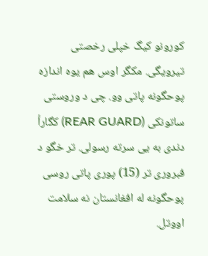كورونو كيگ خپلى رخصتى تيرويگى. مكگر اوس هم يوه اندازه پوحگونه پاتى وو. چى د وروستى ساتونكى (REAR GUARD) كگارأ دندى به يى سرته رسولى. تر خگو د فبرورى تر (15) پورى پاتى روسى پوحگونه له افغانستان نه سلامت اووتل.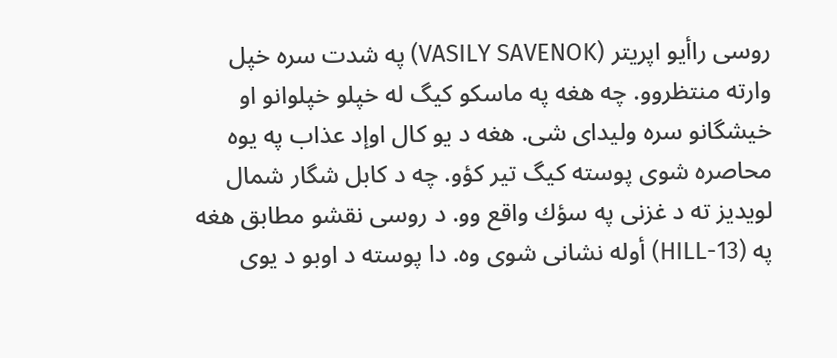روسى راأيو اپريتر (VASILY SAVENOK) په شدت سره خپل وارته منتظروو. چه هغه په ماسكو كيگ له خپلو خپلوانو او خيشگانو سره وليداى شى. هغه د يو كال اوإد عذاب په يوه محاصره شوى پوسته كيگ تير كؤو. چه د كابل شگار شمال لويديز ته د غزنى په سؤك واقع وو. د روسى نقشو مطابق هغه په (HILL-13) أوله نشانى شوى وه. دا پوسته د اوبو د يوى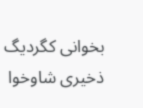بخوانى كگرديگ ذخيرى شاوخوا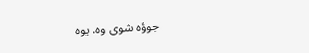جوؤه شوى وه. يوه